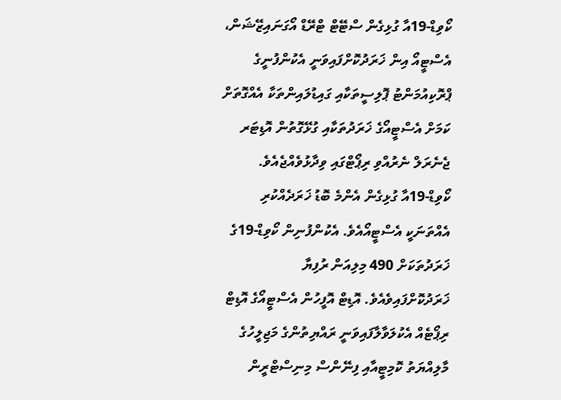ކޯވިޑް-19އާ ގުޅިގެން ސްޓޭޓް ޓްރޭޑް އޯގަނައިޒޭޝަން، އެސްޓީއޯ އިން ޚަރަދުކޮށްފައިވަނީ އެކުންފުނީގެ ޕްރޮކިއުމަންޓު ޕޮލިސީތަކާއި ގައިޑުލައިންތަކާ އެއްގޮތަށް ކަމަށް އެސްޓީއޯގެ ޚަރަދުތަކާއި ގުޅޭގޮތުން އޮޑިޓަރ ޖެނެރަލް ނެރުއްވި ރިޕޯޓްގައި ވިދާޅުވެއްޖެއެވެ.
ކޯވިޑް-19އާ ގުޅިގެން އެންމެ ބޮޑު ޚަރަދެއްކުރި އެއްތަނަކީ އެސްޓީއޯއެވެ. އެކުންފުނިން ކޯވިޑް-19ގެ ޚަރަދުތަކަށް 490 މިލިއަން ރުފިޔާ ޚަރަދުކޮށްފައިވެއެވެ. އޮޑިޓް އޮފީހުން އެސްޓީއޯގެ އޮޑިޓް ރިޕޯޓެއް އެކުލަވާލާފައިވަނީ ރައްޔިތުންގެ މަޖިލީހުގެ މާލިއްޔަތު ކޮމިޓީއާއި ފިނޭންސް މިނިސްޓްރީން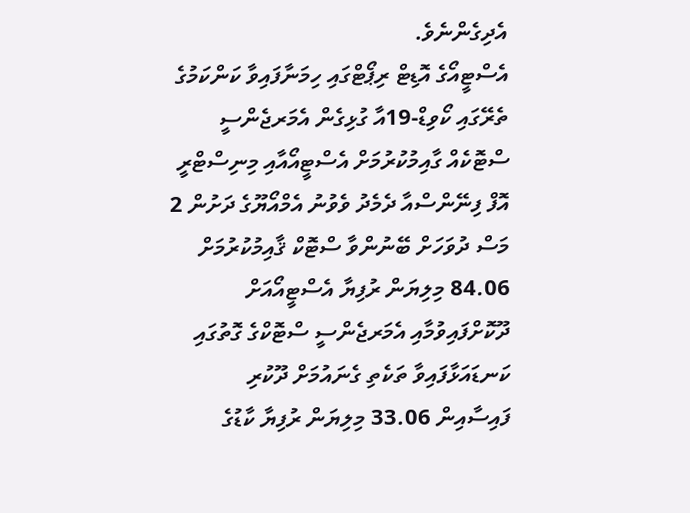އެދިގެންނެވެ.
އެސްޓީއޯގެ އޮޑިޓް ރިޕޯޓްގައި ހިމަނާފައިވާ ކަންކަމުގެ ތެރޭގައި ކޯވިޑް-19އާ ގުޅިގެން އެމަރޖެންސީ ސްޓޮކެއް ގާއިމުކުރުމަށް އެސްޓީއޯއާއި މިނިސްޓްރީ އޮފް ފިނޭންސްއާ ދެމެދު ވެވުނު އެމްއޯޔޫގެ ދަށުން 2 މަސް ދުވަހަށް ބޭނުންވާ ސްޓޮކް ޤާއިމުކުރުމަށް 84.06 މިލިޔަން ރުފިޔާ އެސްޓީއޯއަށް ދޫކޮށްފައިވުމާއި އެމަރޖެންސީ ސްޓޮކްގެ ގޮތުގައި ކަނޑައަޅާފައިވާ ތަކެތި ގެނައުމަށް ދޫކުރި ފައިސާއިން 33.06 މިލިޔަން ރުފިޔާ ކާޑުގެ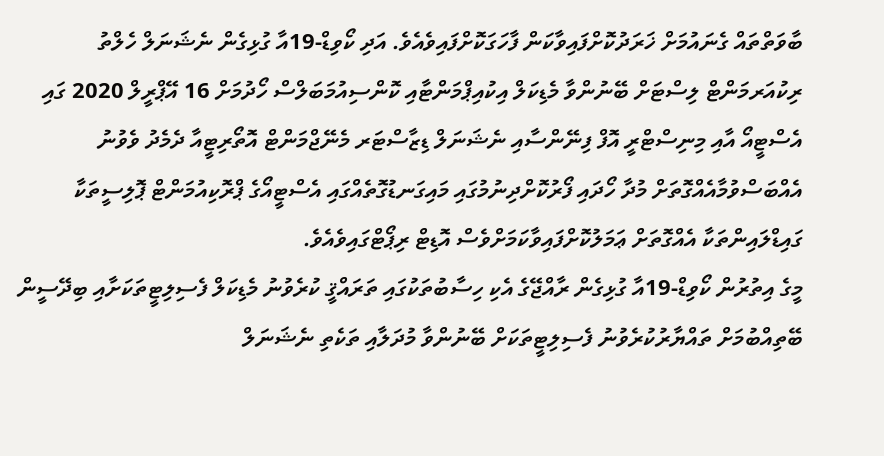ބާވަތްތައް ގެނައުމަށް ޚަރަދުކޮށްފައިވާކަން ފާހަގަކޮށްފައިވެއެވެ. އަދި ކޯވިޑް-19އާ ގުޅިގެން ނެޝަނަލް ހެލްތު ރިކުއަރމަންޓް ލިސްޓަށް ބޭނުންވާ މެޑިކަލް އިކުއިޕްމަންޓާއި ކޮންސިއުމަބަލްސް ހޯދުމަށް 16 އޭޕްރީލް 2020 ގައި އެސްޓީއޯ އާއި މިނިސްޓްރީ އޮފް ފިނޭންސާއި ނެޝަނަލް ޑިޒާސްޓަރ މެނޭޖްމަންޓް އޮތޯރިޓީއާ ދެމެދު ވެވުނު އެއްބަސްވުމާއެއްގޮތަށް މުދާ ހޯދައި ފޯރުކޮށްދިނުމުގައި މައިގަނޑުގޮތެއްގައި އެސްޓީއޯގެ ޕްރޮކިއުމަންޓް ޕޮލިސީތަކާ ގައިޑްލައިންތަކާ އެއްގޮތަށް ޢަމަލުކޮށްފައިވާކަމަށްވެސް އޮޑިޓް ރިޕޯޓްގައިވެއެވެ.
މީގެ އިތުރުން ކޯވިޑް-19އާ ގުޅިގެން ރާއްޖޭގެ އެކި ހިސާބުތަކުގައި ތަރައްޤީ ކުރެވުނު މެޑިކަލް ފެސިލިޓީތަކަށާއި ބިދޭސީން ބޭތިއްބުމަށް ތައްޔާރުކުރެވުނު ފެސިލިޓީތަކަށް ބޭނުންވާ މުދަލާއި ތަކެތި ނެޝަނަލް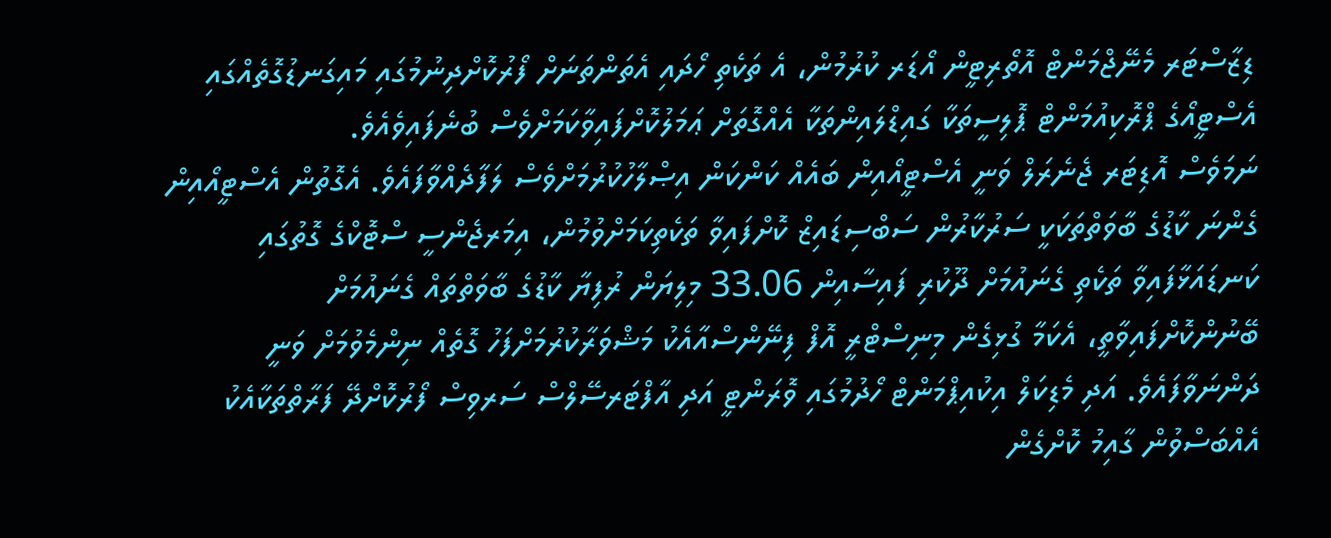ޑިޒާސްޓަރ މެނޭޖްމަންޓް އޮތޯރިޓީން އޯޑަރ ކުރުމުން، އެ ތަކެތި ހޯދައި އެތަންތަނަށް ފޯރުކޮށްދިނުމުގައި މައިގަނޑުގޮތެއްގައި އެސްޓީއޯގެ ޕްރޮކިއުމަންޓް ޕޮލިސީތަކާ ގައިޑްލައިންތަކާ އެއްގޮތަށް ޢަމަލުކޮށްފައިވާކަމަށްވެސް ބުނެފައިވެއެވެ.
ނަމަވެސް އޮޑިޓަރ ޖެނެރަލް ވަނީ އެސްޓީއޯއިން ބައެއް ކަންކަން އިޞްލާހުކުރުމަށްވެސް ލަފާދެއްވާފައެވެ. އެގޮތުން އެސްޓީއޯއިން ގެންނަ ކާޑުގެ ބާވަތްތަކަކީ ސަރުކާރުން ސަބްސިޑައިޒް ކޮށްފައިވާ ތަކެތިކަމަށްވުމުން، އިމަރޖެންސީ ސްޓޮކްގެ ގޮތުގައި ކަނޑައަޅާފައިވާ ތަކެތި ގެނައުމަށް ދޫކުރި ފައިސާއިން 33.06 މިލިޔަން ރުފިޔާ ކާޑުގެ ބާވަތްތައް ގެނައުމަށް ބޭނުންކޮށްފައިވާތީ، އެކަމާ ގުޅިގެން މިނިސްޓްރީ އޮފް ފިނޭންސްއާއެކު މަޝްވަރާކުރުމަށްފަހު ގޮތެއް ނިންމެވުމަށް ވަނީ ދަންނަވާފައެވެ. އަދި މެޑިކަލް އިކުއިޕްމަންޓް ހޯދުމުގައި ވޮރަންޓީ އަދި އާފްޓަރސޭލްސް ސަރވިސް ފޯރުކޮށްދޭ ފަރާތްތަކާއެކު އެއްބަސްވުން ގާއިމު ކޮށްގެން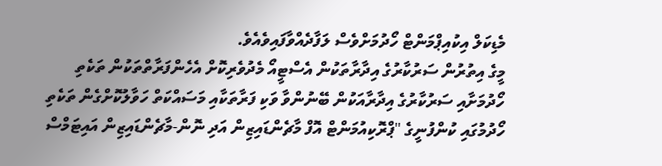މެޑިކަލް އިކުއިޕްމަންޓް ހޯދުމަށްވެސް ލަފާދެއްވާފައިވެއެވެ.
މީގެ އިތުރުން ސަރުކާރުގެ އިދާރާތަކުން އެސްޓީއޯ މެދުވެރިކޮށް އެހެންފަރާތްތަކުން ތަކެތި ހޯދުމަށާއި ސަރުކާރުގެ އިދާރާއަކުން ބޭނުންވާ ވަކި ފަރާތަކާއި މަސައްކަތް ހަވާލުކޮށްގެން ތަކެތި ހޯދުމުގައި ކުންފުނީގެ "ޕްރޮކިއުމަންޓް އޮފް މާޗެންޑައިޒިން އަދި ނޮން-މާޗެންޑައިޒިން އައިޓަމްސް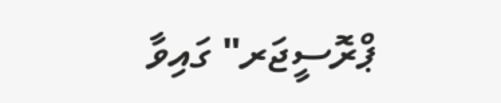ޕްރޮސީޖަރ" ގައިވާ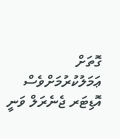ގޮތަށް ޢަމަލުކުރުމަށްވެސް އޮޑިޓަރ ޖެނެރަލް ވަނީ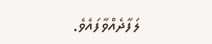ލަފާދެއްވާފައެވެ.